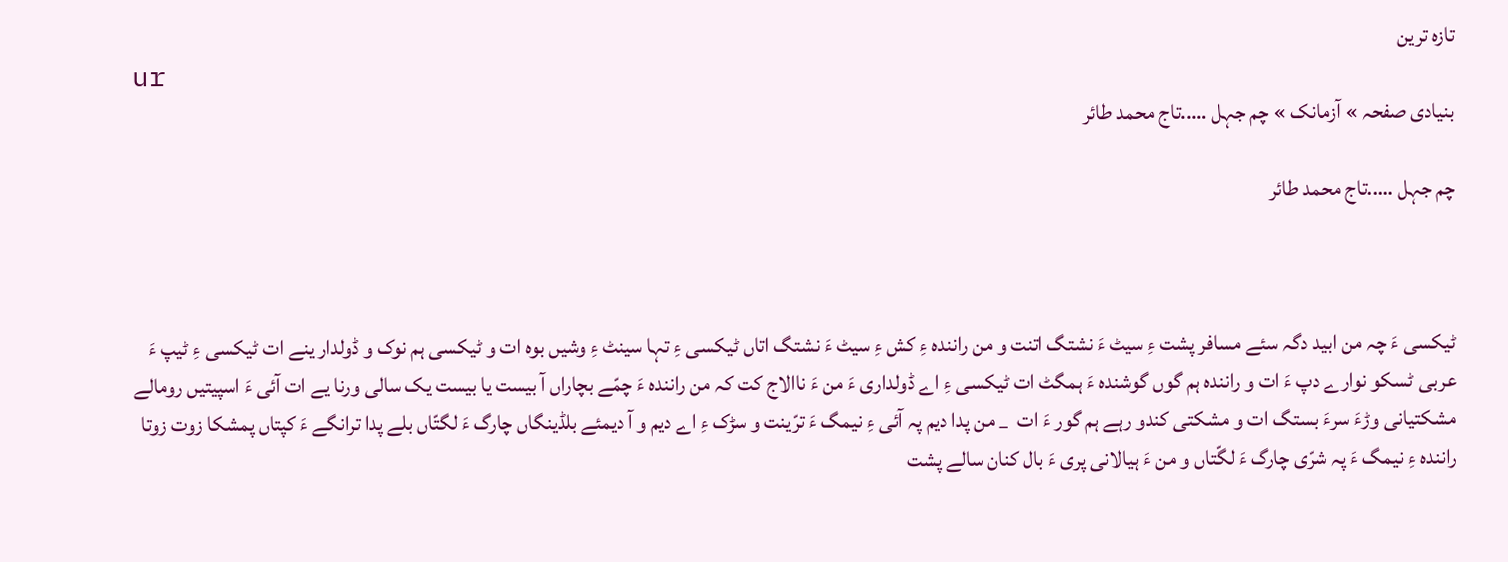تازہ ترین
ur
بنیادی صفحہ » آزمانک » چم جہل …..تاج محمد طائر

چم جہل …..تاج محمد طائر



ٹیکسی ءَ چہ من ابید دگہ سئے مسافر پشت ءِ سیٹ ءَ نشتگ اتنت و من رانندہ ءِ کش ءِ سیٹ ءَ نشتگ اتاں ٹیکسی ءِ تہا سینٹ ءِ وشیں بوہ ات و ٹیکسی ہم نوک و ڈولدار ینے ات ٹیکسی ءِ ٹیپ ءَ عربی ٹسکو نوارے دپ ءَ ات و رانندہ ہم گوں گوشندہ ءَ ہمگٹ ات ٹیکسی ءِ اے ڈولداری ءَ من ءَ ناالاج کت کہ من رانندہ ءَ چمّے بچاراں آ بیست یا بیست یک سالی ورنا یے ات آئی ءَ اسپیتیں رومالے مشکتیانی وڑءَ سرءَ بستگ ات و مشکتی کندو رہے ہم گور ءَ ات  _ من پدا دیم پہ آئی ءِ نیمگ ءَ ترّینت و سڑک ءِ اے دیم و آ دیمئے بلڈینگاں چارگ ءَ لگتّاں بلے پدا ترانگے ءَ کپتاں پمشکا زوت زوتا رانندہ ءِ نیمگ ءَ پہ شرّی چارگ ءَ لگّتاں و من ءَ ہیالانی پری ءَ بال کنان سالے پشت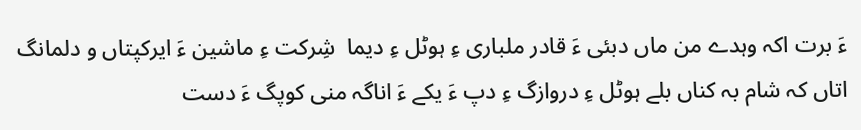ءَ برت اکہ وہدے من ماں دبئی ءَ قادر ملباری ءِ ہوٹل ءِ دیما  شِرکت ءِ ماشین ءَ ایرکپتاں و دلمانگ اتاں کہ شام بہ کناں بلے ہوٹل ءِ دروازگ ءِ دپ ءَ یکے ءَ اناگہ منی کوپگ ءَ دست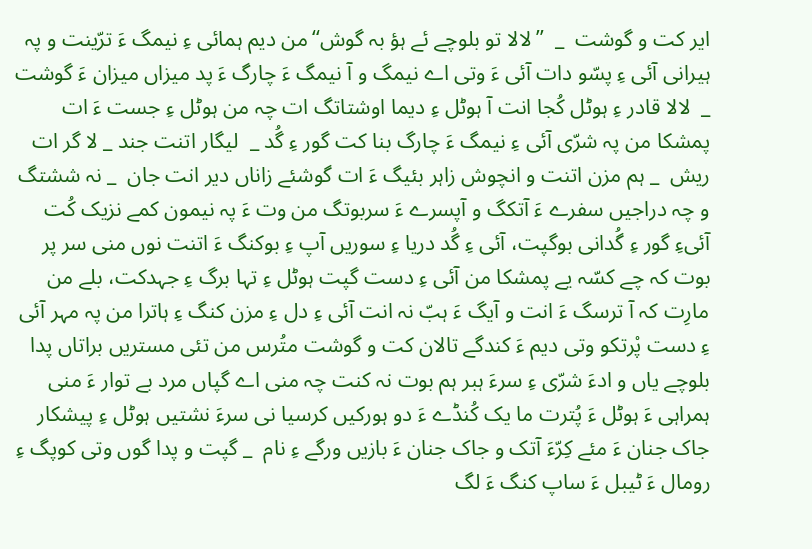ایر کت و گوشت  _  ’’لالا تو بلوچے ئے ہؤ بہ گوش‘‘من دیم ہمائی ءِ نیمگ ءَ ترّینت و پہ ہیرانی آئی ءِ پسّو دات آئی ءَ وتی اے نیمگ و آ نیمگ ءَ چارگ ءَ پد میزاں میزان ءَ گوشت  _  لالا قادر ءِ ہوٹل کُجا انت آ ہوٹل ءِ دیما اوشتاتگ ات چہ من ہوٹل ءِ جست ءَ ات پمشکا من پہ شرّی آئی ءِ نیمگ ءَ چارگ بنا کت گور ءِ گُد _  لیگار اتنت جند _ لا گر ات ریش  _ ہم مزن اتنت و انچوش زاہر بئیگ ءَ ات گوشئے زاناں دیر انت جان  _ نہ ششتگ و چہ دراجیں سفرے ءَ آتکگ و آپسرے ءَ سربوتگ من وت ءَ پہ نیمون کمے نزیک کُت آئیءِ گور ءِ گُدانی بوگپت، آئی ءِ گُد دریا ءِ سوریں آپ ءِ بوکنگ ءَ اتنت نوں منی سر پر بوت کہ چے کسّہ یے پمشکا من آئی ءِ دست گپت ہوٹل ءِ تہا برگ ءِ جہدکت، بلے من مارِت کہ آ ترسگ ءَ انت و آیگ ءَ ہبّ نہ انت آئی ءِ دل ءِ مزن کنگ ءِ ہاترا من پہ مہر آئی ءِ دست پْرتکو وتی دیم ءَ کندگے تالان کت و گوشت متُرس من تئی مستریں براتاں پدا بلوچے یاں و ادءَ شرّی ءِ سرءَ ہبر ہم بوت نہ کنت چہ منی اے گپاں مرد بے توار ءَ منی ہمراہی ءَ ہوٹل ءَ پُترت ما یک کُنڈے ءَ دو ہورکیں کرسیا نی سرءَ نشتیں ہوٹل ءِ پیشکار جاک جنان ءَ مئے کِرّءَ آتک و جاک جنان ءَ بازیں ورگے ءِ نام  _ گپت و پدا گوں وتی کوپگ ءِ رومال ءَ ٹیبل ءَ ساپ کنگ ءَ لگ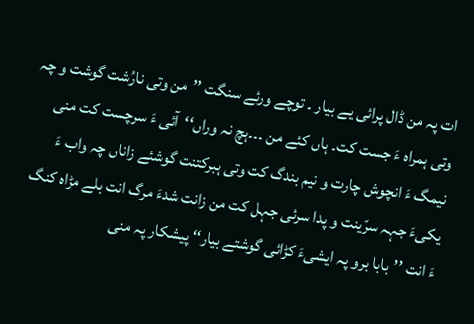ات پہ من ڈال پرائی یے بیار ۔ توچے ورئے سنگت ’’من وتی نارُشت گوشت و چہ وتی ہمراہ ءَ جست کت۔ ہاں کئے من ۔۔۔ہچ نہ وراں‘‘آئی ءَ سرچست کت منی نیمگ ءَ انچوش چارت و نیم بندگ کت وتی ہبرکتنت گوشئے زاناں چہ واب ءَ یکیءَ جہہ سرّینت و پدا سرئی جہل کت من زانت شدءَ مرگ انت بلے مڑاہ کنگ ءَ انت ’’بابا برو پہ ایشیءَ کڑائی گوشتے بیار‘‘ پیشکار پہ منی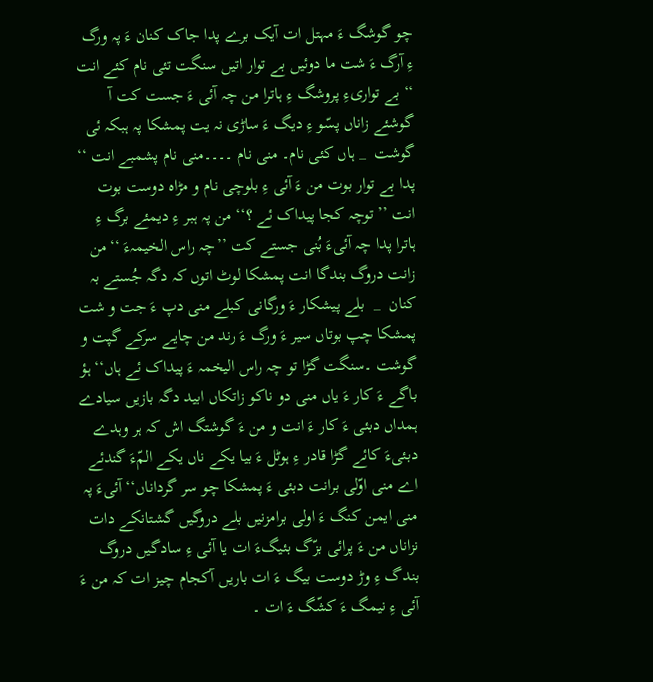چو گوشگ ءَ مہتل ات آیک برے پدا جاک کنان ءَ پہ ورگ ءِ آرگ ءَ شت ما دوئیں بے توار اتیں سنگت تئی نام کئے انت ‘‘ بے تواریءِ پروشگ ءِ ہاترا من چہ آئی ءَ جست کت آ گوشئے زاناں پسّو ءِ دیگ ءَ ساڑی نہ یت پمشکا پہ ہبکہ ئی گوشت  _ ہاں کئی نام۔ منی نام ۔۔۔۔منی نام پشمبے انت ‘‘ پدا بے توار بوت من ءَ آئی ءِ بلوچی نام و مڑاہ دوست بوت انت ’’ توچہ کجا پیداک ئے ؟‘‘ من پہ ہبر ءِ دیمئے برگ ءِ ہاترا پدا چہ آئیءَ بُنی جستے کت ’’چہ راس الخیمہءَ ‘‘من زانت دروگ بندگا انت پمشکا لوٹ اتوں کہ دگہ جُستے بہ کنان  _  بلے پیشکار ءَ ورگانی کبلے منی دپ ءَ جت و شت پمشکا چپ بوتاں سیر ءَ ورگ ءَ رند من چایے سرکے گپت و گوشت ۔سنگت گڑا تو چہ راس الیخمہ ءَ پیداک ئے ہاں‘‘ ہؤ باگے ءَ کار ءَ یاں منی دو ناکو زاتکاں ابید دگہ بازیں سیادے ہمداں دبئی ءَ کار ءَ انت و من ءَ گوشتگ اش کہ ہر وہدے دبئیءَ کائے گڑا قادر ءِ ہوٹل ءَ بیا یکے ناں یکے المّءَ گندئے اے منی اوّلی برانت دبئی ءَ پمشکا چو سر گرداناں‘‘ آئیءَ پہ منی ایمن کنگ ءَ اولی برامزنیں بلے دروگیں گشتانکے دات نزاناں من ءَ پرائی بزّگ بئیگءَ ات یا آئی ءِ سادگیں دروگ بندگ ءِ وڑ دوست بیگ ءَ ات باریں آکجام چیز ات کہ من ءَ آئی ءِ نیمگ ءَ کشّگ ءَ ات ۔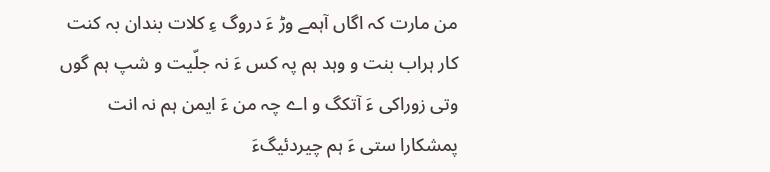من مارت کہ اگاں آہمے وڑ ءَ دروگ ءِ کلات بندان بہ کنت کار ہراب بنت و وہد ہم پہ کس ءَ نہ جلّیت و شپ ہم گوں وتی زوراکی ءَ آتکگ و اے چہ من ءَ ایمن ہم نہ انت پمشکارا ستی ءَ ہم چیردئیگءَ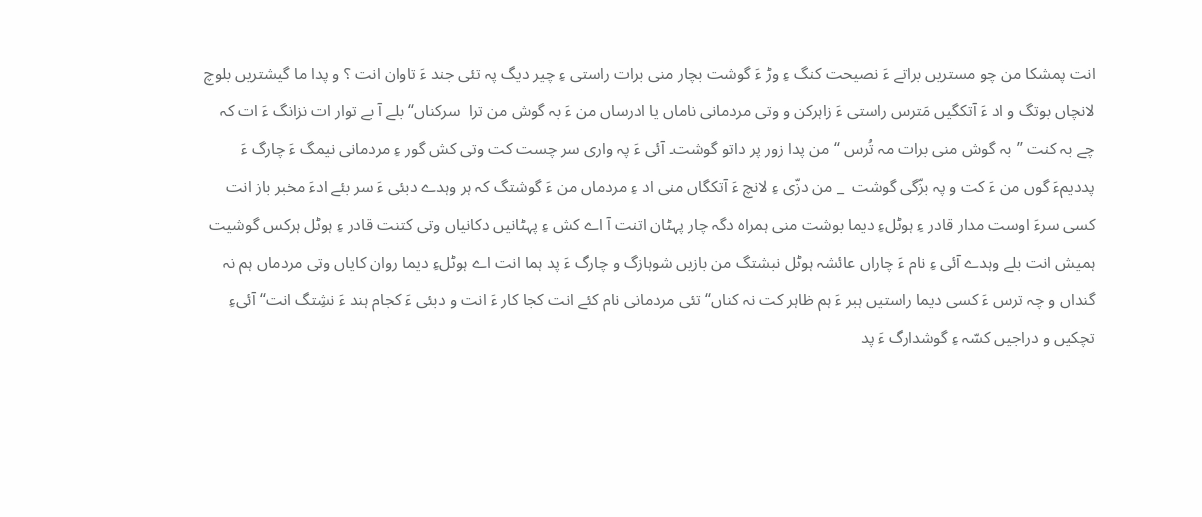انت پمشکا من چو مستریں براتے ءَ نصیحت کنگ ءِ وڑ ءَ گوشت بچار منی برات راستی ءِ چیر دیگ پہ تئی جند ءَ تاوان انت ؟ و پدا ما گیشتریں بلوچ لانچاں بوتگ و اد ءَ آتکگیں مَترس راستی ءَ زاہرکن و وتی مردمانی ناماں یا ادرساں من ءَ بہ گوش من ترا  سرکناں‘‘ بلے آ بے توار ات نزانگ ءَ ات کہ چے بہ کنت ’’بہ گوش منی برات مہ تُرس ‘‘ من پدا زور پر داتو گوشت۔ آئی ءَ پہ واری سر چست کت وتی کش گور ءِ مردمانی نیمگ ءَ چارگ ءَ پددیمءَ گوں من ءَ کت و پہ بزّگی گوشت  _ من دزّی ءِ لانچ ءَ آتکگاں منی اد ءِ مردماں من ءَ گوشتگ کہ ہر وہدے دبئی ءَ سر بئے ادءَ مخبر باز انت کسی سرءَ اوست مدار قادر ءِ ہوٹلءِ دیما بوشت منی ہمراہ دگہ چار پہٹان اتنت آ اے کش ءِ پہٹانیں دکانیاں وتی کتنت قادر ءِ ہوٹل ہرکس گوشیت ہمیش انت بلے وہدے آئی ءِ نام ءَ چاراں عائشہ ہوٹل نبشتگ من بازیں شوہازگ و چارگ ءَ پد ہما انت اے ہوٹلءِ دیما روان کایاں وتی مردماں ہم نہ گنداں و چہ ترس ءَ کسی دیما راستیں ہبر ءَ ہم ظاہر کت نہ کناں‘‘ تئی مردمانی نام کئے انت کجا کار ءَ انت و دبئی ءَ کجام ہند ءَ نشِتگ انت‘‘ آئیءِ تچکیں و دراجیں کسّہ ءِ گوشدارگ ءَ پد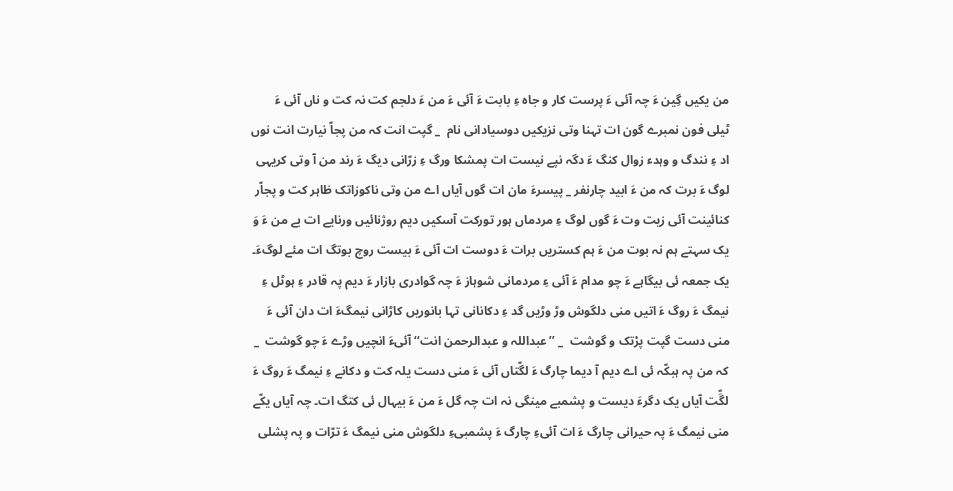من یکیں گِین ءَ چہ آئی ءَ پرست کار و جاہ ءِ بابت ءَ آئی ءَ من ءَ دلجم کت نہ کت و ناں آئی ءَ ٹیلی فون نمبرے گون ات تہنا وتی نزیکیں دوسیادانی نام  _ گپت انت کہ من پجاّ نیارت انت نوں اد ءِ نندگ و وہدء زوال کنگ ءَ دگہ نپے نیست ات پمشکا ورگ ءِ زرّانی دیگ ءَ رند من آ وتی کریہی لوگ ءَ برت کہ من ءَ ابید چارنفر _ پیسرءَ مان ات گوں آیاں اے من وتی ناکوزاتک ظاہر کت و پجاّر کنائینت آئی زیت وت ءَ گوں لوگ ءِ مردماں ہور تورکت آسکیں دیم روژنائیں ورنایے ات بے من ءَ وَ یک سہتے ہم نہ بوت من ءَ ہم کستریں برات ءَ دوست ات آئی ءَ بیست روچ بوتگ ات مئے لوگءَ۔ یک جمعہ ئی بیگاہے ءَ چو مدام ءَ آئی ءِ مردمانی شوہاز ءَ چہ گوادری بازار ءَ دیم پہ قادر ءِ ہوٹل ءِ نیمگ ءَ روگ ءَ اتیں منی دلگوش وڑ وڑیں گد ءِ دکانانی تہا بانوریں کاڑانی نیمگءَ ات دان آئی ءَ منی دست گپت پرْتک و گوشت  _ ’’عبداللہ و عبدالرحمن انت‘‘ آئیءَ انچیں وڑے ءَ چو گوشت  _ کہ من پہ ہبکّہ ئی اے دیم آ دیما چارگ ءَ لگّتاں آئی ءَ منی دست یلہ کت و دکانے ءِ نیمگ ءَ روگ ءَ لگِّت آیاں یک دگرءَ دیست و پشمبے مینگی نہ ات چہ گل ءَ من ءَ بیہال ئی کتگ ات۔ چہ آیاں یکّے منی نیمگ ءَ پہ حیرانی چارگ ءَ ات آئیءِ چارگ ءَ پشمبیءِ دلگوش منی نیمگ ءَ ترّات و پہ پشلی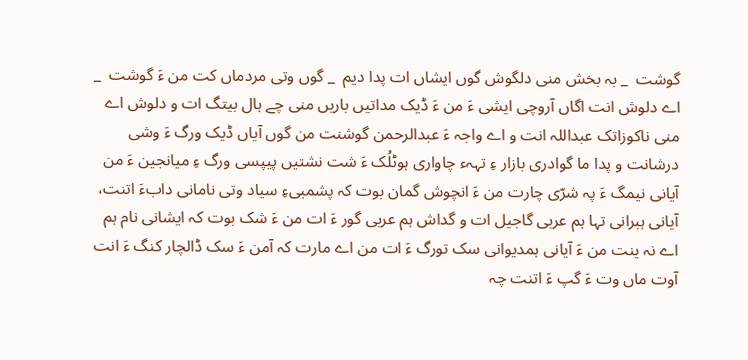گوشت  _ بہ بخش منی دلگوش گوں ایشاں ات پدا دیم  _ گوں وتی مردماں کت من ءَ گوشت  _  اے دلوش انت اگاں آروچی ایشی ءَ من ءَ ڈیک مداتیں باریں منی چے ہال بیتگ ات و دلوش اے منی ناکوزاتک عبداللہ انت و اے واجہ ءَ عبدالرحمن گوشنت من گوں آیاں ڈیک ورگ ءَ وشی درشانت و پدا ما گوادری بازار ءِ تہہء چاواری ہوٹلُک ءَ شت نشتیں پیپسی ورگ ءِ میانجین ءَ من آیانی نیمگ ءَ پہ شرّی چارت من ءَ انچوش گمان بوت کہ پشمبیءِ سیاد وتی نامانی دابءَ اتنت، آیانی ہبرانی تہا ہم عربی گاجیل ات و گداش ہم عربی گور ءَ ات من ءَ شک بوت کہ ایشانی نام ہم اے نہ ینت من ءَ آیانی ہمدیوانی سک تورگ ءَ ات من اے مارت کہ آمن ءَ سک ڈالچار کنگ ءَ انت آوت ماں وت ءَ گپ ءَ اتنت چہ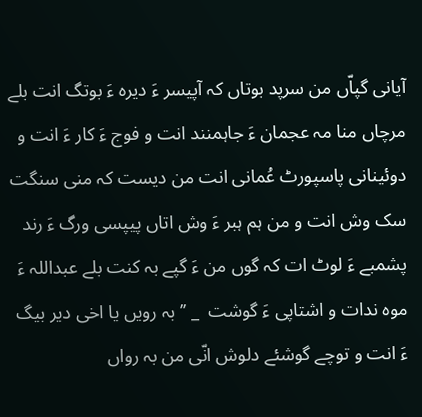آیانی گپاّں من سرپد بوتاں کہ آپیسر ءَ دیرہ ءَ بوتگ انت بلے مرچاں منا مہ عجمان ءَ جاہمنند انت و فوج ءَ کار ءَ انت و دوئینانی پاسپورٹ عُمانی انت من دیست کہ منی سنگت سک وش انت و من ہم ہبر ءَ وش اتاں پیپسی ورگ ءَ رند پشمبے ءَ لوٹ ات کہ گوں من ءَ گپے بہ کنت بلے عبداللہ ءَ موہ ندات و اشتاپی ءَ گوشت  _ ’’بہ رویں یا اخی دیر بیگ ءَ انت و توچے گوشئے دلوش انّی من بہ رواں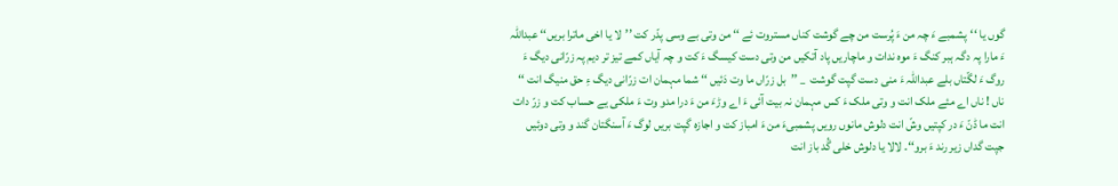گوں یا ‘‘پشمبے ءَ چہ من ءَ پُرست من چے گوشت کناں مستروت ئے ‘‘ من وتی بے وسی پدّر کت ’’لا یا اخی ماترا بریں‘‘ عبداللہ ءَ مارا پہ دگہ ہبر کنگ ءَ موہ ندات و ماچاریں پاد آتکیں من وتی دست کیسگ ءَ کت و چہ آیاں کمے تیز تر دیم پہ زرّانی دیگ ءَ روگ ءَ لگّتاں بلے عبداللہ ءَ منی دست گپت گوشت  _ ’’بل زرّاں ما وت دَئیں ‘‘ شما مہمان ات زرّانی دیگ ءِ حق منیگ انت ‘‘ ناں ! ناں اے مئے ملک انت و وتی ملک ءَ کس مہمان نہ بیت آئی ءَ اے وڑءَ من ءَ درا مدو وت ءَ ملکی یے حساب کت و زرّ دات انت ما ڈنّ ءَ در کپتیں وشّ انت دلوش مانوں رویں پشمبیءَ من ءَ امباز کت و اجازہ گپت بریں لوگ ءَ آسنگتان گند و وتی دوئیں جپت گداں زیر رند ءَ برو‘‘۔ لالا یا دلوش خلی گُد باز انت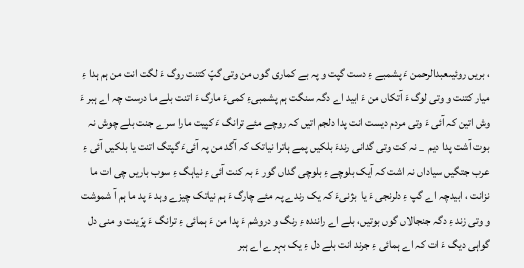، بریں روئیںعبدالرحمن ءَ پشمبے ءِ دست گپت و پہ بے کماری گوں من وتی گپّ کتنت روگ ءَ لگت انت من ہم ہدا ءِ میار کتنت و وتی لوگ ءَ آتکاں من ءَ ابید اے دگہ سنگت ہم پشمبیءِ کمیءَ مارگ ءَ اتنت بلے ما درست چہ اے ہبر ءَ وش اتین کہ آئی ءَ وتی مردم دیست انت پدا دلجم اتیں کہ روچے مئے ترانگ ءَ کپیت مارا سرے جنت بلے چوش نہ بوت آشت پدا دیم  _ نہ کت وتی گدانی رندءَ بلکیں پمے ہاترا نیاتک کہ آگد من پہ آئیءَ گپتگ اتنت یا بلکیں آئی ءِ عرب جتگیں سیاداں نہ اشت کہ آیک بلوچے ءِ بلوچی گداں گور ءَ بہ کنت آئی ءِ نیاہگ ءِ سوب باریں چی ات ما نزانت ، ابیدچہ اے گپ ءِ دلرنجی ءَ یا  بژنیءَ کہ یک رندے پہ مئے چارگ ءَ ہم نیاتک چیزے وہد ءَ پد ما ہم آ شموشت و وتی زند ءِ دگہ جنجالاں گوں بوتیں، بلے اے رانندہ ءِ رنگ و دروشم ءَ پدا من ءَ ہمائی ءِ ترانگ ءَ پرّینت و منی دل گواہی دیگ ءَ ات کہ اے ہمائی ءِ جرند انت بلے دل ءِ یک بہرے اے ہبر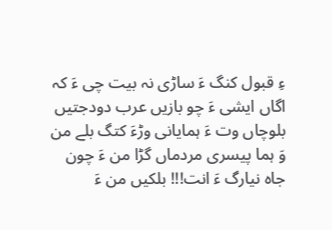ءِ قبول کنگ ءَ ساڑی نہ بیت چی ءَ کہ اگاں ایشی ءَ چو بازیں عرب دودجتیں بلوچاں وت ءَ ہمایانی وڑءَ کتگ بلے من وَ ہما پیسری مردماں گڑا من ءَ چون جاہ نیارگ ءَ انت!!! بلکیں من ءَ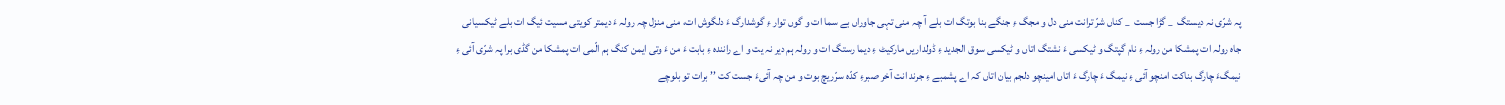پہ شرّی نہ دیستگ  _ گڑا جست  _ کناں شرّ ترانت منی دل و مجگ ءِ جنگے بنا بوتگ ات بلے آ چہ منی تہی جاوراں بے سما ات و گوں توار ءِ گوشدارگ ءَ دلگوش ات، منی منزل چہ رولہ ءَ دیمتر کویتی مسیت ئیگ ات بلے ٹیکسیانی جاہ رولہ ات پمشکا من رولہ ءِ نام گپتگ و ٹیکسی ءَ نشتگ اتاں و ٹیکسی سوق الجدید ءِ ڈولداریں مارکیٹ ءِ دیما رستگ ات و رولہ ہم دیر نہ یت و اے رانندہ ءِ بابت ءَ من ءَ وتی ایمن کنگ ہم الّمی ات پمشکا من گڈی برا پہ شرّی آئی ءِ نیمگءَ چارگ بناکت امنچو آئی ءِ نیمگ ءَ چارگ ءَ اتاں امینچو دلجم بیان اتاں کہ اے پشمبے ءِ جرند انت آخر صبرءِ کدّہ سرّریچ بوت و من چہ آئیءَ جست کت ’’ برات تو بلوچے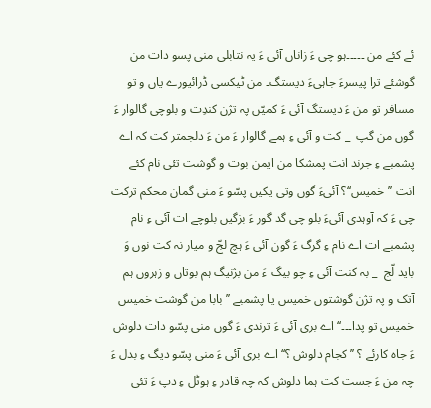ئے کئے من ۔۔۔۔۔ہو چی ءَ زاناں آئی ءَ یہ نتابلی منی پسو دات من گوشئے ترا پیسرءَ جاہیءَ دیستگ۔ من ٹیکسی ڈرائیورے یاں و تو مسافر تو من ءَ دیستگ آئی ءَ کمیّں پہ تژن کندِت و بلوچی گالوار ءَ گوں من گپ  _ کت و آئی ءِ ہمے گالوار ءَ من ءَ دلجمتر کت کہ اے پشمبے ءِ جرند انت پمشکا من ایمن بوت و گوشت تئی نام کئے انت ’’خمیس‘‘؟ آئیءَ گوں وتی یکیں پسّو ءَ منی گمان محکم ترکت چی ءَ کہ آوہدی آئیءَ بلو چی گد گور ءَ بزگیں بلوچے ات آئی ءِ نام پشمبے ات اے نام ءِ گرگ ءَ گون آئی ءَ ہچ لجّ و میار نہ کت نوں وَ باید لّج  _ بہ کنت آئی ءِ چو بیگ ءَ من بژنیگ ہم بوتاں و زہروں ہم آتک و پہ تژن گوشتوں خمیس یا پشمبے ’’بابا من گوشت خمیس خمیس تو پدا۔۔۔‘‘ اے بری آئی ءَ ترندی ءَ گوں منی پسّو دات دلوش ءَ جاہ کارئے ؟ ’’ کجام دلوش ؟‘‘ اے بری آئی ءَ منی پسّو دیگ ءِ بدل ءَ چہ من ءَ جست کت ہما دلوش کہ چہ قادر ءِ ہوٹل ءِ دپ ءَ تئی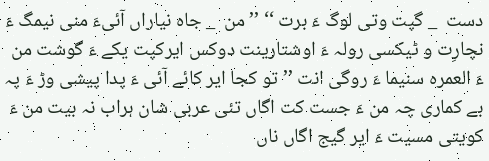دست  _ گپت وتی لوگ ءَ برت ‘‘ ’’ من  _ جاہ نیاراں آئیءَ منی نیمگ ءَ نچارِت و ٹیکسی رولہ ءَ اوشتارینت دوکس ایرکپت یکے ءَ گوشت من ءَ العمرہ سنیما ءَ روگی انت ’’تو کجا ایر کائے آئی ءَ پدا پیشی وڑ ءَ پہ بے کماری چہ من ءَ جست کت اگاں تئی عربی شان ہراب نہ بیت من ءَ کویتی مسیت ءَ ایر گیج اگاں ناں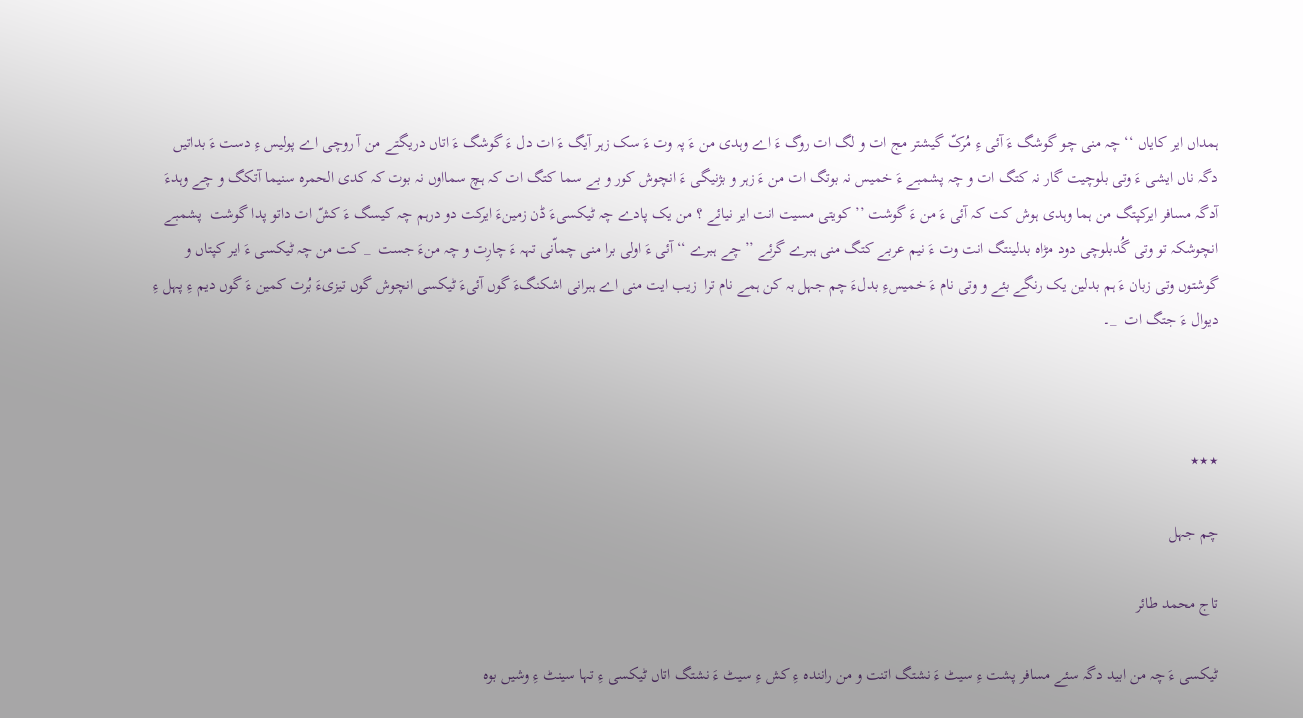ہمداں ایر کایاں ‘‘ چہ منی چو گوشگ ءَ آئی ءِ مُرکّ گیشتر مج ات و لگ ات روگ ءَ اے وہدی من ءَ پہ وت ءَ سک زہر آیگ ءَ ات دل ءَ گوشگ ءَ اتاں دریگتے من آ روچی اے پولیس ءِ دست ءَ بداتیں دگہ ناں ایشی ءَ وتی بلوچیت گار نہ کتگ ات و چہ پشمبے ءَ خمیس نہ بوتگ ات من ءَ زہر و بژنیگی ءَ انچوش کور و بے سما کتگ ات کہ ہچ سمااوں نہ بوت کہ کدی الحمرہ سنیما آتکگ و چے وہدءَ آدگہ مسافر ایرکپتگ من ہما وہدی ہوش کت کہ آئی ءَ من ءَ گوشت ’’ کویتی مسیت انت ایر نیائے ؟ من یک پادے چہ ٹیکسیءَ ڈن زمینءَ ایرکت دو درہم چہ کیسگ ءَ کشّ ات داتو پدا گوشت  پشمبے انچوشکہ تو وتی گُدبلوچی دود مڑاہ بدلینتگ انت وت ءَ نیم عربے کتگ منی ہبرے گرئے ’’چے ہبرے ‘‘ آئی ءَ اولی برا منی چماّنی تہہ ءَ چارِت و چہ منءَ جست  _ کت من چہ ٹیکسی ءَ ایر کپتاں و گوشتوں وتی زبان ءَ ہم بدلین یک رنگے بئے و وتی نام ءَ خمیسءِ بدلءَ چم جہل بہ کن ہمے نام ترا  زیب ایت منی اے ہبرانی اشکنگءَ گوں آئیءَ ٹیکسی انچوش گوں تیزیءَ بُرت کمین ءَ گوں دیم ءِ پہل ءِ دیوال ءَ جتگ ات  _۔



٭٭٭

چم جہل

تاج محمد طائر

ٹیکسی ءَ چہ من ابید دگہ سئے مسافر پشت ءِ سیٹ ءَ نشتگ اتنت و من رانندہ ءِ کش ءِ سیٹ ءَ نشتگ اتاں ٹیکسی ءِ تہا سینٹ ءِ وشیں بوہ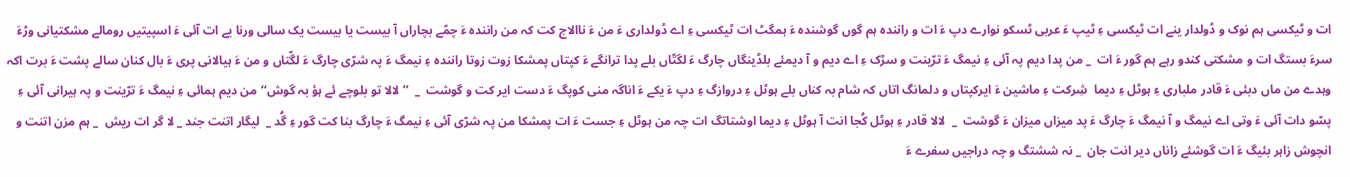ات و ٹیکسی ہم نوک و ڈولدار ینے ات ٹیکسی ءِ ٹیپ ءَ عربی ٹسکو نوارے دپ ءَ ات و رانندہ ہم گوں گوشندہ ءَ ہمگٹ ات ٹیکسی ءِ اے ڈولداری ءَ من ءَ ناالاج کت کہ من رانندہ ءَ چمّے بچاراں آ بیست یا بیست یک سالی ورنا یے ات آئی ءَ اسپیتیں رومالے مشکتیانی وڑءَ سرءَ بستگ ات و مشکتی کندو رہے ہم گور ءَ ات  _ من پدا دیم پہ آئی ءِ نیمگ ءَ ترّینت و سڑک ءِ اے دیم و آ دیمئے بلڈینگاں چارگ ءَ لگتّاں بلے پدا ترانگے ءَ کپتاں پمشکا زوت زوتا رانندہ ءِ نیمگ ءَ پہ شرّی چارگ ءَ لگّتاں و من ءَ ہیالانی پری ءَ بال کنان سالے پشت ءَ برت اکہ وہدے من ماں دبئی ءَ قادر ملباری ءِ ہوٹل ءِ دیما  شِرکت ءِ ماشین ءَ ایرکپتاں و دلمانگ اتاں کہ شام بہ کناں بلے ہوٹل ءِ دروازگ ءِ دپ ءَ یکے ءَ اناگہ منی کوپگ ءَ دست ایر کت و گوشت  _  ’’لالا تو بلوچے ئے ہؤ بہ گوش‘‘من دیم ہمائی ءِ نیمگ ءَ ترّینت و پہ ہیرانی آئی ءِ پسّو دات آئی ءَ وتی اے نیمگ و آ نیمگ ءَ چارگ ءَ پد میزاں میزان ءَ گوشت  _  لالا قادر ءِ ہوٹل کُجا انت آ ہوٹل ءِ دیما اوشتاتگ ات چہ من ہوٹل ءِ جست ءَ ات پمشکا من پہ شرّی آئی ءِ نیمگ ءَ چارگ بنا کت گور ءِ گُد _  لیگار اتنت جند _ لا گر ات ریش  _ ہم مزن اتنت و انچوش زاہر بئیگ ءَ ات گوشئے زاناں دیر انت جان  _ نہ ششتگ و چہ دراجیں سفرے ءَ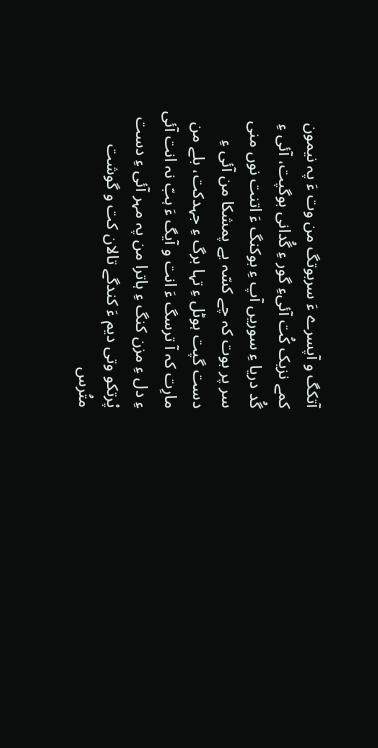آتکگ و آپسرے ءَ سربوتگ من وت ءَ پہ نیمون کمے نزیک کُت آئیءِ گور ءِ گُدانی بوگپت، آئی ءِ گُد دریا ءِ سوریں آپ ءِ بوکنگ ءَ اتنت نوں منی سر پر بوت کہ چے کسّہ یے پمشکا من آئی ءِ دست گپت ہوٹل ءِ تہا برگ ءِ جہدکت، بلے من مارِت کہ آ ترسگ ءَ انت و آیگ ءَ ہبّ نہ انت آئی ءِ دل ءِ مزن کنگ ءِ ہاترا من پہ مہر آئی ءِ دست پْرتکو وتی دیم ءَ کندگے تالان کت و گوشت متُرس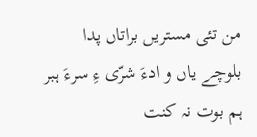من تئی مستریں براتاں پدا بلوچے یاں و ادءَ شرّی ءِ سرءَ ہبر ہم بوت نہ کنت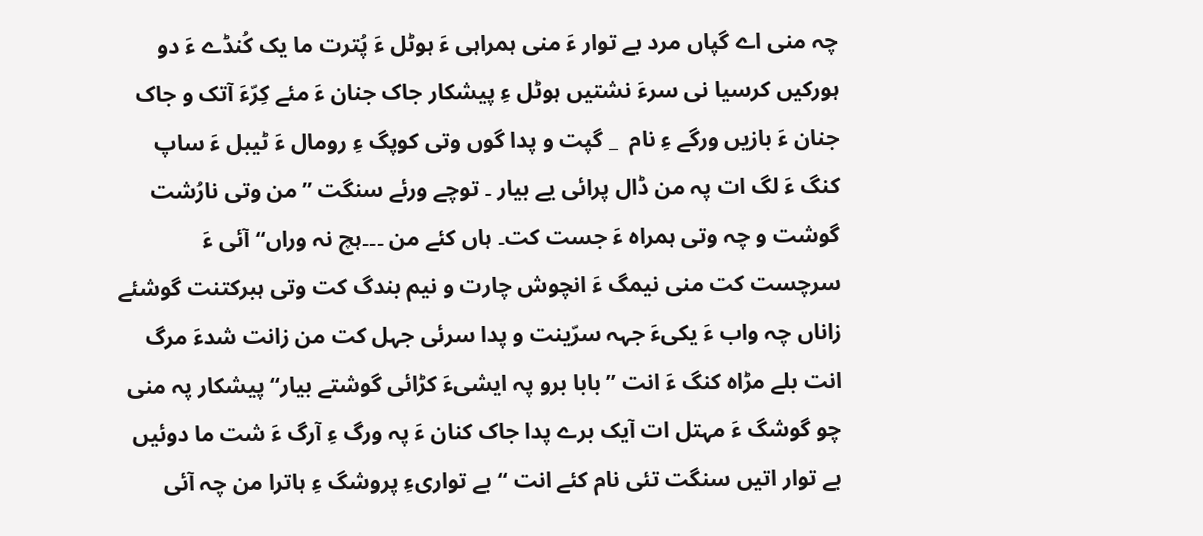چہ منی اے گپاں مرد بے توار ءَ منی ہمراہی ءَ ہوٹل ءَ پُترت ما یک کُنڈے ءَ دو ہورکیں کرسیا نی سرءَ نشتیں ہوٹل ءِ پیشکار جاک جنان ءَ مئے کِرّءَ آتک و جاک جنان ءَ بازیں ورگے ءِ نام  _ گپت و پدا گوں وتی کوپگ ءِ رومال ءَ ٹیبل ءَ ساپ کنگ ءَ لگ ات پہ من ڈال پرائی یے بیار ۔ توچے ورئے سنگت ’’من وتی نارُشت گوشت و چہ وتی ہمراہ ءَ جست کت۔ ہاں کئے من ۔۔۔ہچ نہ وراں‘‘آئی ءَ سرچست کت منی نیمگ ءَ انچوش چارت و نیم بندگ کت وتی ہبرکتنت گوشئے زاناں چہ واب ءَ یکیءَ جہہ سرّینت و پدا سرئی جہل کت من زانت شدءَ مرگ انت بلے مڑاہ کنگ ءَ انت ’’بابا برو پہ ایشیءَ کڑائی گوشتے بیار‘‘ پیشکار پہ منی چو گوشگ ءَ مہتل ات آیک برے پدا جاک کنان ءَ پہ ورگ ءِ آرگ ءَ شت ما دوئیں بے توار اتیں سنگت تئی نام کئے انت ‘‘ بے تواریءِ پروشگ ءِ ہاترا من چہ آئی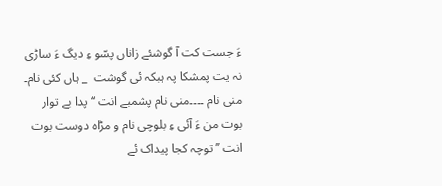ءَ جست کت آ گوشئے زاناں پسّو ءِ دیگ ءَ ساڑی نہ یت پمشکا پہ ہبکہ ئی گوشت  _ ہاں کئی نام۔ منی نام ۔۔۔۔منی نام پشمبے انت ‘‘ پدا بے توار بوت من ءَ آئی ءِ بلوچی نام و مڑاہ دوست بوت انت ’’ توچہ کجا پیداک ئے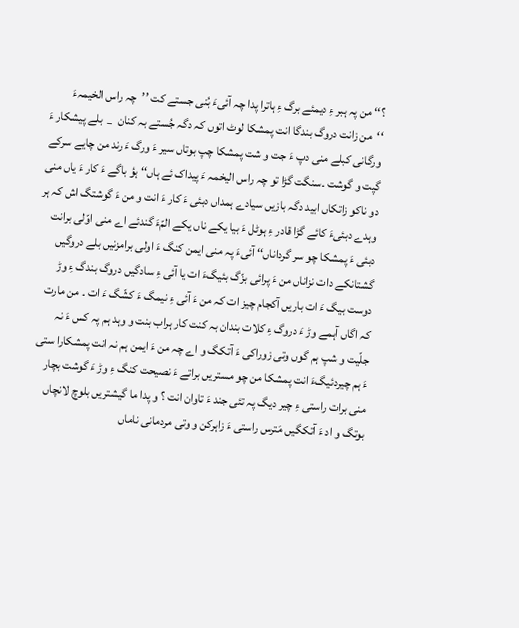؟‘‘ من پہ ہبر ءِ دیمئے برگ ءِ ہاترا پدا چہ آئیءَ بُنی جستے کت ’’چہ راس الخیمہءَ ‘‘من زانت دروگ بندگا انت پمشکا لوٹ اتوں کہ دگہ جُستے بہ کنان  _  بلے پیشکار ءَ ورگانی کبلے منی دپ ءَ جت و شت پمشکا چپ بوتاں سیر ءَ ورگ ءَ رند من چایے سرکے گپت و گوشت ۔سنگت گڑا تو چہ راس الیخمہ ءَ پیداک ئے ہاں‘‘ ہؤ باگے ءَ کار ءَ یاں منی دو ناکو زاتکاں ابید دگہ بازیں سیادے ہمداں دبئی ءَ کار ءَ انت و من ءَ گوشتگ اش کہ ہر وہدے دبئیءَ کائے گڑا قادر ءِ ہوٹل ءَ بیا یکے ناں یکے المّءَ گندئے اے منی اوّلی برانت دبئی ءَ پمشکا چو سر گرداناں‘‘ آئیءَ پہ منی ایمن کنگ ءَ اولی برامزنیں بلے دروگیں گشتانکے دات نزاناں من ءَ پرائی بزّگ بئیگءَ ات یا آئی ءِ سادگیں دروگ بندگ ءِ وڑ دوست بیگ ءَ ات باریں آکجام چیز ات کہ من ءَ آئی ءِ نیمگ ءَ کشّگ ءَ ات ۔ من مارت کہ اگاں آہمے وڑ ءَ دروگ ءِ کلات بندان بہ کنت کار ہراب بنت و وہد ہم پہ کس ءَ نہ جلّیت و شپ ہم گوں وتی زوراکی ءَ آتکگ و اے چہ من ءَ ایمن ہم نہ انت پمشکارا ستی ءَ ہم چیردئیگءَ انت پمشکا من چو مستریں براتے ءَ نصیحت کنگ ءِ وڑ ءَ گوشت بچار منی برات راستی ءِ چیر دیگ پہ تئی جند ءَ تاوان انت ؟ و پدا ما گیشتریں بلوچ لانچاں بوتگ و اد ءَ آتکگیں مَترس راستی ءَ زاہرکن و وتی مردمانی ناماں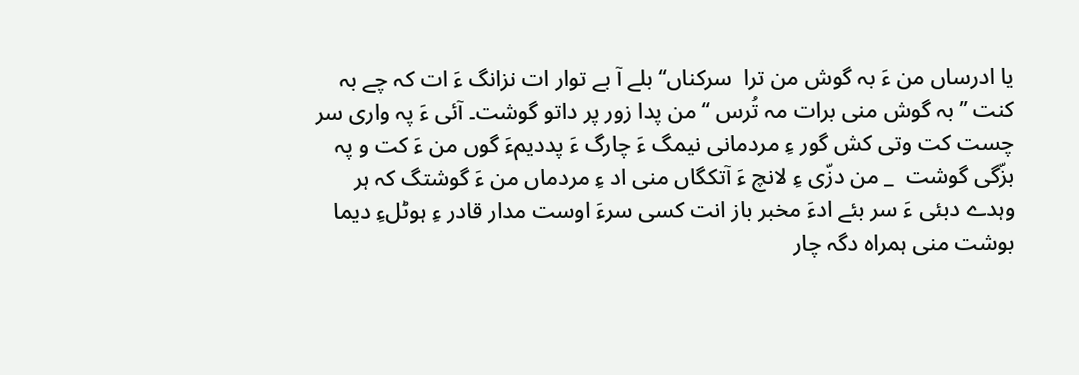یا ادرساں من ءَ بہ گوش من ترا  سرکناں‘‘ بلے آ بے توار ات نزانگ ءَ ات کہ چے بہ کنت ’’بہ گوش منی برات مہ تُرس ‘‘ من پدا زور پر داتو گوشت۔ آئی ءَ پہ واری سر چست کت وتی کش گور ءِ مردمانی نیمگ ءَ چارگ ءَ پددیمءَ گوں من ءَ کت و پہ بزّگی گوشت  _ من دزّی ءِ لانچ ءَ آتکگاں منی اد ءِ مردماں من ءَ گوشتگ کہ ہر وہدے دبئی ءَ سر بئے ادءَ مخبر باز انت کسی سرءَ اوست مدار قادر ءِ ہوٹلءِ دیما بوشت منی ہمراہ دگہ چار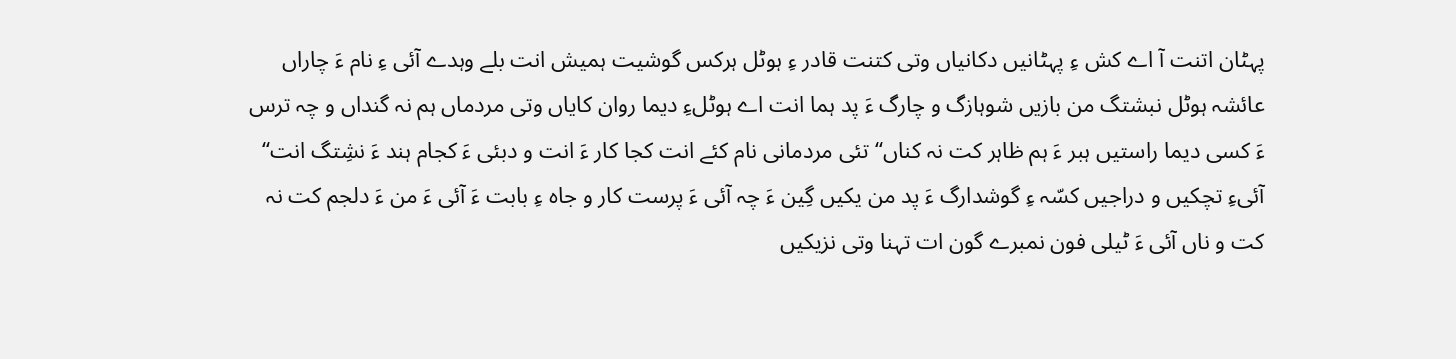پہٹان اتنت آ اے کش ءِ پہٹانیں دکانیاں وتی کتنت قادر ءِ ہوٹل ہرکس گوشیت ہمیش انت بلے وہدے آئی ءِ نام ءَ چاراں عائشہ ہوٹل نبشتگ من بازیں شوہازگ و چارگ ءَ پد ہما انت اے ہوٹلءِ دیما روان کایاں وتی مردماں ہم نہ گنداں و چہ ترس ءَ کسی دیما راستیں ہبر ءَ ہم ظاہر کت نہ کناں‘‘ تئی مردمانی نام کئے انت کجا کار ءَ انت و دبئی ءَ کجام ہند ءَ نشِتگ انت‘‘ آئیءِ تچکیں و دراجیں کسّہ ءِ گوشدارگ ءَ پد من یکیں گِین ءَ چہ آئی ءَ پرست کار و جاہ ءِ بابت ءَ آئی ءَ من ءَ دلجم کت نہ کت و ناں آئی ءَ ٹیلی فون نمبرے گون ات تہنا وتی نزیکیں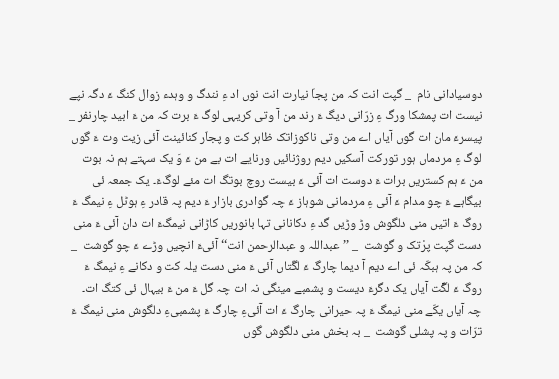دوسیادانی نام  _ گپت انت کہ من پجاّ نیارت انت نوں اد ءِ نندگ و وہدء زوال کنگ ءَ دگہ نپے نیست ات پمشکا ورگ ءِ زرّانی دیگ ءَ رند من آ وتی کریہی لوگ ءَ برت کہ من ءَ ابید چارنفر _ پیسرءَ مان ات گوں آیاں اے من وتی ناکوزاتک ظاہر کت و پجاّر کنائینت آئی زیت وت ءَ گوں لوگ ءِ مردماں ہور تورکت آسکیں دیم روژنائیں ورنایے ات بے من ءَ وَ یک سہتے ہم نہ بوت من ءَ ہم کستریں برات ءَ دوست ات آئی ءَ بیست روچ بوتگ ات مئے لوگءَ۔ یک جمعہ ئی بیگاہے ءَ چو مدام ءَ آئی ءِ مردمانی شوہاز ءَ چہ گوادری بازار ءَ دیم پہ قادر ءِ ہوٹل ءِ نیمگ ءَ روگ ءَ اتیں منی دلگوش وڑ وڑیں گد ءِ دکانانی تہا بانوریں کاڑانی نیمگءَ ات دان آئی ءَ منی دست گپت پرْتک و گوشت  _ ’’عبداللہ و عبدالرحمن انت‘‘ آئیءَ انچیں وڑے ءَ چو گوشت  _ کہ من پہ ہبکّہ ئی اے دیم آ دیما چارگ ءَ لگّتاں آئی ءَ منی دست یلہ کت و دکانے ءِ نیمگ ءَ روگ ءَ لگِّت آیاں یک دگرءَ دیست و پشمبے مینگی نہ ات چہ گل ءَ من ءَ بیہال ئی کتگ ات۔ چہ آیاں یکّے منی نیمگ ءَ پہ حیرانی چارگ ءَ ات آئیءِ چارگ ءَ پشمبیءِ دلگوش منی نیمگ ءَ ترّات و پہ پشلی گوشت  _ بہ بخش منی دلگوش گوں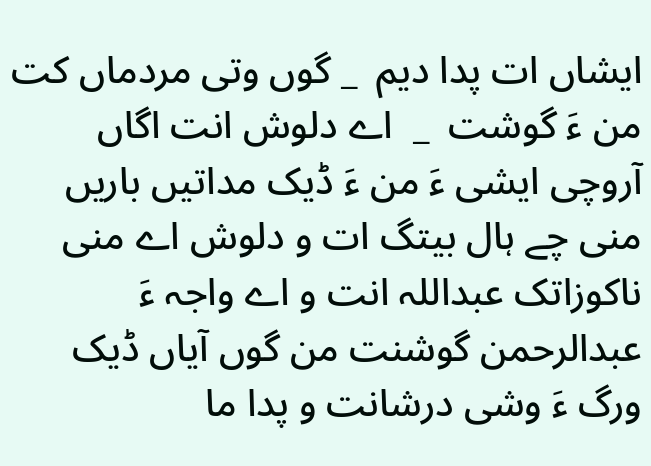ایشاں ات پدا دیم  _ گوں وتی مردماں کت من ءَ گوشت  _  اے دلوش انت اگاں آروچی ایشی ءَ من ءَ ڈیک مداتیں باریں منی چے ہال بیتگ ات و دلوش اے منی ناکوزاتک عبداللہ انت و اے واجہ ءَ عبدالرحمن گوشنت من گوں آیاں ڈیک ورگ ءَ وشی درشانت و پدا ما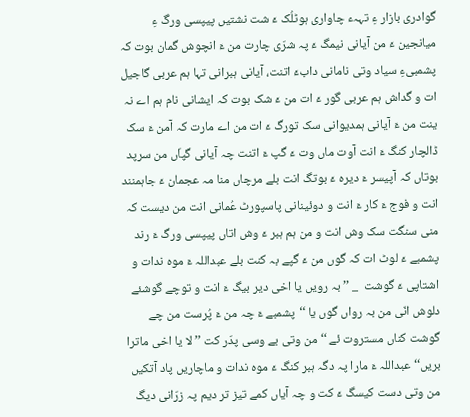گوادری بازار ءِ تہہء چاواری ہوٹلُک ءَ شت نشتیں پیپسی ورگ ءِ میانجین ءَ من آیانی نیمگ ءَ پہ شرّی چارت من ءَ انچوش گمان بوت کہ پشمبیءِ سیاد وتی نامانی دابءَ اتنت، آیانی ہبرانی تہا ہم عربی گاجیل ات و گداش ہم عربی گور ءَ ات من ءَ شک بوت کہ ایشانی نام ہم اے نہ ینت من ءَ آیانی ہمدیوانی سک تورگ ءَ ات من اے مارت کہ آمن ءَ سک ڈالچار کنگ ءَ انت آوت ماں وت ءَ گپ ءَ اتنت چہ آیانی گپاّں من سرپد بوتاں کہ آپیسر ءَ دیرہ ءَ بوتگ انت بلے مرچاں منا مہ عجمان ءَ جاہمنند انت و فوج ءَ کار ءَ انت و دوئینانی پاسپورٹ عُمانی انت من دیست کہ منی سنگت سک وش انت و من ہم ہبر ءَ وش اتاں پیپسی ورگ ءَ رند پشمبے ءَ لوٹ ات کہ گوں من ءَ گپے بہ کنت بلے عبداللہ ءَ موہ ندات و اشتاپی ءَ گوشت  _ ’’بہ رویں یا اخی دیر بیگ ءَ انت و توچے گوشئے دلوش انّی من بہ رواں گوں یا ‘‘پشمبے ءَ چہ من ءَ پُرست من چے گوشت کناں مستروت ئے ‘‘ من وتی بے وسی پدّر کت ’’لا یا اخی ماترا بریں‘‘ عبداللہ ءَ مارا پہ دگہ ہبر کنگ ءَ موہ ندات و ماچاریں پاد آتکیں من وتی دست کیسگ ءَ کت و چہ آیاں کمے تیز تر دیم پہ زرّانی دیگ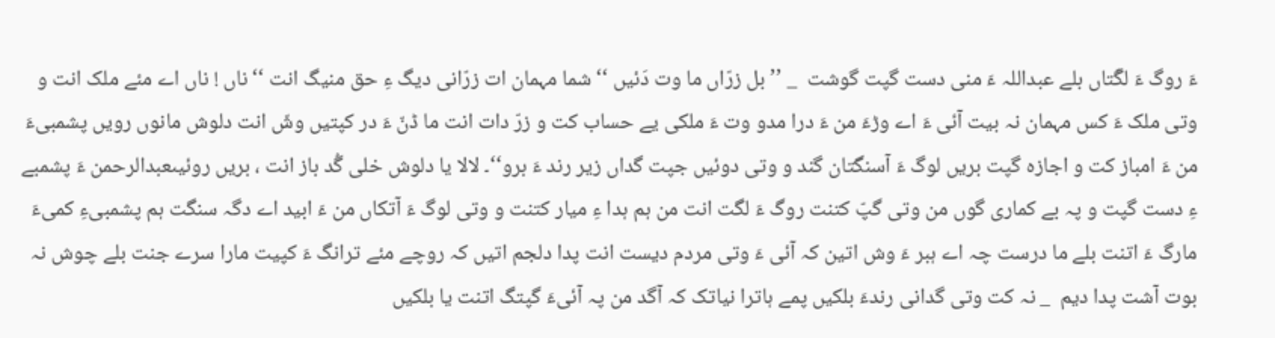ءَ روگ ءَ لگّتاں بلے عبداللہ ءَ منی دست گپت گوشت  _ ’’بل زرّاں ما وت دَئیں ‘‘ شما مہمان ات زرّانی دیگ ءِ حق منیگ انت ‘‘ ناں ! ناں اے مئے ملک انت و وتی ملک ءَ کس مہمان نہ بیت آئی ءَ اے وڑءَ من ءَ درا مدو وت ءَ ملکی یے حساب کت و زرّ دات انت ما ڈنّ ءَ در کپتیں وشّ انت دلوش مانوں رویں پشمبیءَ من ءَ امباز کت و اجازہ گپت بریں لوگ ءَ آسنگتان گند و وتی دوئیں جپت گداں زیر رند ءَ برو‘‘۔ لالا یا دلوش خلی گُد باز انت ، بریں روئیںعبدالرحمن ءَ پشمبے ءِ دست گپت و پہ بے کماری گوں من وتی گپّ کتنت روگ ءَ لگت انت من ہم ہدا ءِ میار کتنت و وتی لوگ ءَ آتکاں من ءَ ابید اے دگہ سنگت ہم پشمبیءِ کمیءَ مارگ ءَ اتنت بلے ما درست چہ اے ہبر ءَ وش اتین کہ آئی ءَ وتی مردم دیست انت پدا دلجم اتیں کہ روچے مئے ترانگ ءَ کپیت مارا سرے جنت بلے چوش نہ بوت آشت پدا دیم  _ نہ کت وتی گدانی رندءَ بلکیں پمے ہاترا نیاتک کہ آگد من پہ آئیءَ گپتگ اتنت یا بلکیں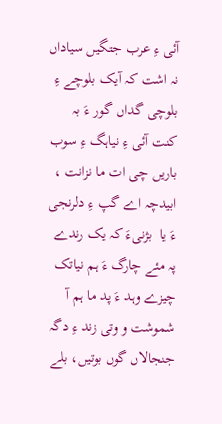آئی ءِ عرب جتگیں سیاداں نہ اشت کہ آیک بلوچے ءِ بلوچی گداں گور ءَ بہ کنت آئی ءِ نیاہگ ءِ سوب باریں چی ات ما نزانت ، ابیدچہ اے گپ ءِ دلرنجی ءَ یا  بژنیءَ کہ یک رندے پہ مئے چارگ ءَ ہم نیاتک چیزے وہد ءَ پد ما ہم آ شموشت و وتی زند ءِ دگہ جنجالاں گوں بوتیں، بلے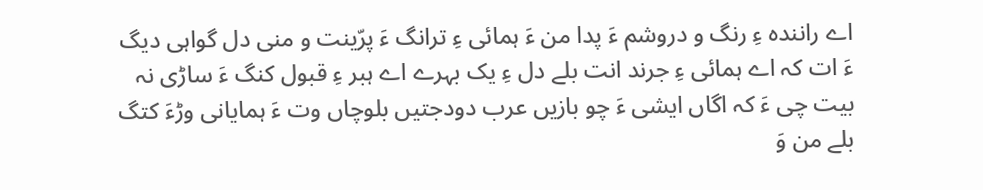اے رانندہ ءِ رنگ و دروشم ءَ پدا من ءَ ہمائی ءِ ترانگ ءَ پرّینت و منی دل گواہی دیگ ءَ ات کہ اے ہمائی ءِ جرند انت بلے دل ءِ یک بہرے اے ہبر ءِ قبول کنگ ءَ ساڑی نہ بیت چی ءَ کہ اگاں ایشی ءَ چو بازیں عرب دودجتیں بلوچاں وت ءَ ہمایانی وڑءَ کتگ بلے من وَ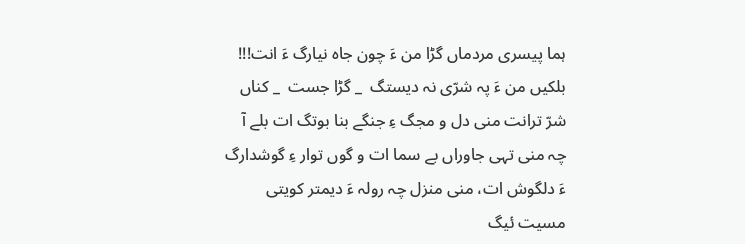ہما پیسری مردماں گڑا من ءَ چون جاہ نیارگ ءَ انت!!! بلکیں من ءَ پہ شرّی نہ دیستگ  _ گڑا جست  _ کناں شرّ ترانت منی دل و مجگ ءِ جنگے بنا بوتگ ات بلے آ چہ منی تہی جاوراں بے سما ات و گوں توار ءِ گوشدارگ ءَ دلگوش ات، منی منزل چہ رولہ ءَ دیمتر کویتی مسیت ئیگ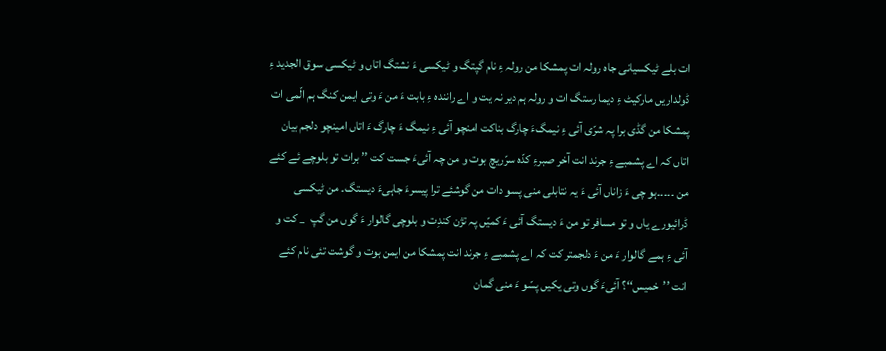ات بلے ٹیکسیانی جاہ رولہ ات پمشکا من رولہ ءِ نام گپتگ و ٹیکسی ءَ نشتگ اتاں و ٹیکسی سوق الجدید ءِ ڈولداریں مارکیٹ ءِ دیما رستگ ات و رولہ ہم دیر نہ یت و اے رانندہ ءِ بابت ءَ من ءَ وتی ایمن کنگ ہم الّمی ات پمشکا من گڈی برا پہ شرّی آئی ءِ نیمگءَ چارگ بناکت امنچو آئی ءِ نیمگ ءَ چارگ ءَ اتاں امینچو دلجم بیان اتاں کہ اے پشمبے ءِ جرند انت آخر صبرءِ کدّہ سرّریچ بوت و من چہ آئیءَ جست کت ’’ برات تو بلوچے ئے کئے من ۔۔۔۔۔ہو چی ءَ زاناں آئی ءَ یہ نتابلی منی پسو دات من گوشئے ترا پیسرءَ جاہیءَ دیستگ۔ من ٹیکسی ڈرائیورے یاں و تو مسافر تو من ءَ دیستگ آئی ءَ کمیّں پہ تژن کندِت و بلوچی گالوار ءَ گوں من گپ  _ کت و آئی ءِ ہمے گالوار ءَ من ءَ دلجمتر کت کہ اے پشمبے ءِ جرند انت پمشکا من ایمن بوت و گوشت تئی نام کئے انت ’’خمیس‘‘؟ آئیءَ گوں وتی یکیں پسّو ءَ منی گمان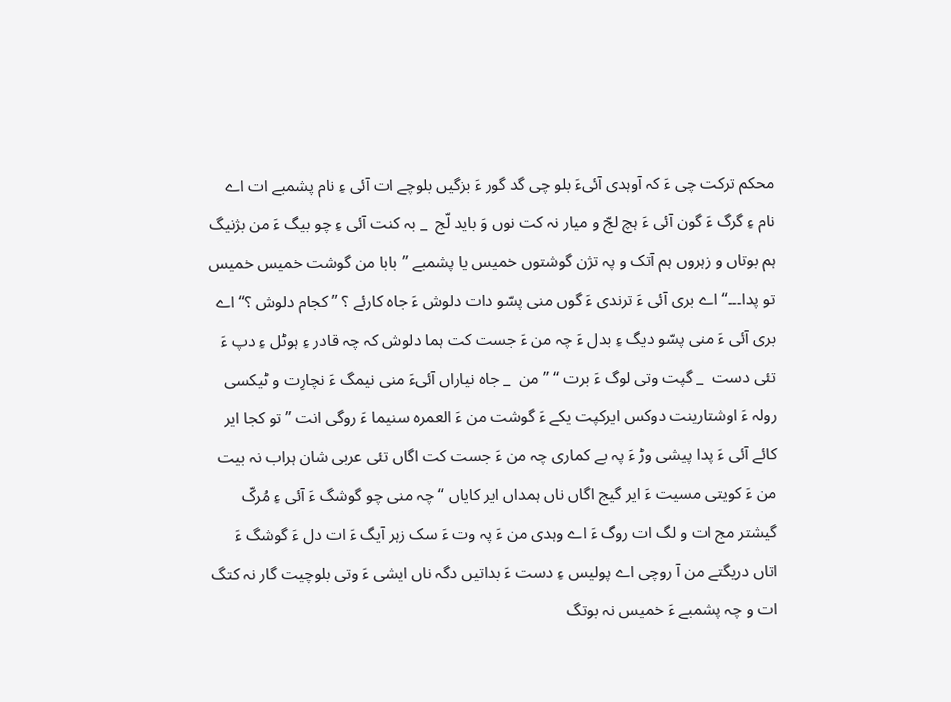محکم ترکت چی ءَ کہ آوہدی آئیءَ بلو چی گد گور ءَ بزگیں بلوچے ات آئی ءِ نام پشمبے ات اے نام ءِ گرگ ءَ گون آئی ءَ ہچ لجّ و میار نہ کت نوں وَ باید لّج  _ بہ کنت آئی ءِ چو بیگ ءَ من بژنیگ ہم بوتاں و زہروں ہم آتک و پہ تژن گوشتوں خمیس یا پشمبے ’’بابا من گوشت خمیس خمیس تو پدا۔۔۔‘‘ اے بری آئی ءَ ترندی ءَ گوں منی پسّو دات دلوش ءَ جاہ کارئے ؟ ’’ کجام دلوش ؟‘‘ اے بری آئی ءَ منی پسّو دیگ ءِ بدل ءَ چہ من ءَ جست کت ہما دلوش کہ چہ قادر ءِ ہوٹل ءِ دپ ءَ تئی دست  _ گپت وتی لوگ ءَ برت ‘‘ ’’ من  _ جاہ نیاراں آئیءَ منی نیمگ ءَ نچارِت و ٹیکسی رولہ ءَ اوشتارینت دوکس ایرکپت یکے ءَ گوشت من ءَ العمرہ سنیما ءَ روگی انت ’’تو کجا ایر کائے آئی ءَ پدا پیشی وڑ ءَ پہ بے کماری چہ من ءَ جست کت اگاں تئی عربی شان ہراب نہ بیت من ءَ کویتی مسیت ءَ ایر گیج اگاں ناں ہمداں ایر کایاں ‘‘ چہ منی چو گوشگ ءَ آئی ءِ مُرکّ گیشتر مج ات و لگ ات روگ ءَ اے وہدی من ءَ پہ وت ءَ سک زہر آیگ ءَ ات دل ءَ گوشگ ءَ اتاں دریگتے من آ روچی اے پولیس ءِ دست ءَ بداتیں دگہ ناں ایشی ءَ وتی بلوچیت گار نہ کتگ ات و چہ پشمبے ءَ خمیس نہ بوتگ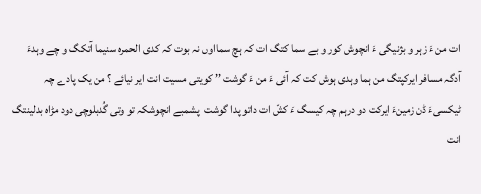ات من ءَ زہر و بژنیگی ءَ انچوش کور و بے سما کتگ ات کہ ہچ سمااوں نہ بوت کہ کدی الحمرہ سنیما آتکگ و چے وہدءَ آدگہ مسافر ایرکپتگ من ہما وہدی ہوش کت کہ آئی ءَ من ءَ گوشت ’’ کویتی مسیت انت ایر نیائے ؟ من یک پادے چہ ٹیکسیءَ ڈن زمینءَ ایرکت دو درہم چہ کیسگ ءَ کشّ ات داتو پدا گوشت  پشمبے انچوشکہ تو وتی گُدبلوچی دود مڑاہ بدلینتگ انت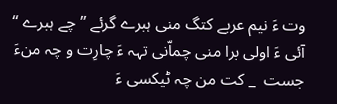وت ءَ نیم عربے کتگ منی ہبرے گرئے ’’چے ہبرے ‘‘ آئی ءَ اولی برا منی چماّنی تہہ ءَ چارِت و چہ منءَ جست  _ کت من چہ ٹیکسی ءَ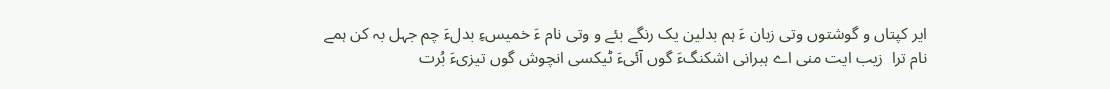ایر کپتاں و گوشتوں وتی زبان ءَ ہم بدلین یک رنگے بئے و وتی نام ءَ خمیسءِ بدلءَ چم جہل بہ کن ہمے نام ترا  زیب ایت منی اے ہبرانی اشکنگءَ گوں آئیءَ ٹیکسی انچوش گوں تیزیءَ بُرت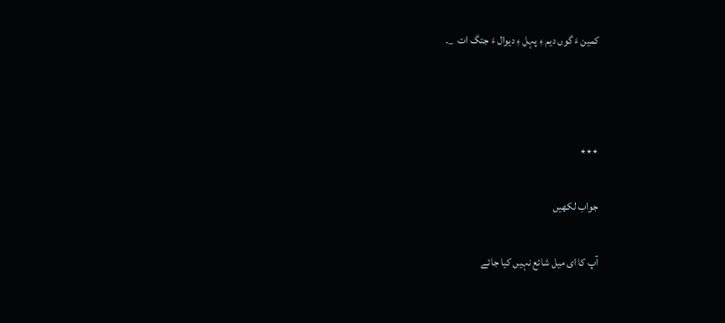کمین ءَ گوں دیم ءِ پہل ءِ دیوال ءَ جتگ ات  _۔



٭٭٭

جواب لکھیں

آپ کا ای میل شائع نہیں کیا جائے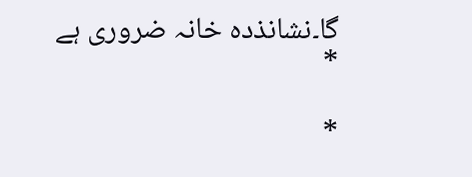گا۔نشانذدہ خانہ ضروری ہے *

*